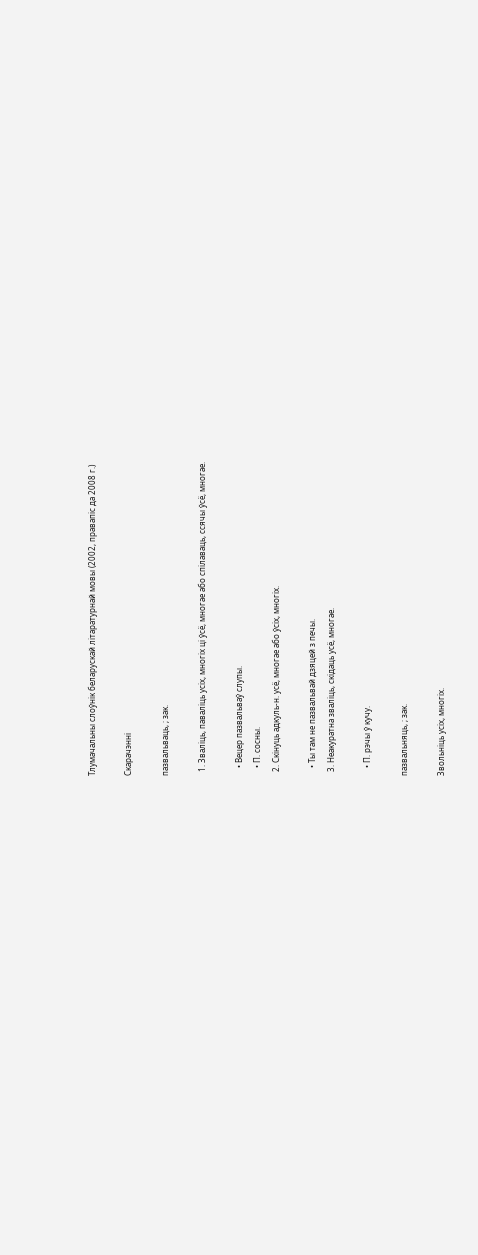Тлумачальны слоўнік беларускай літаратурнай мовы (2002, правапіс да 2008 г.)

Скарачэнні

пазвальваць, ; зак.

  1. Зваліць, паваліць усіх, многіх ці ўсё, многае або спілаваць, ссячы ўсё, многае.

    • Вецер пазвальваў слупы.
    • П. сосны.
  2. Скінуць адкуль-н. усё, многае або ўсіх, многіх.

    • Ты там не пазвальвай дзяцей з печы.
  3. Неакуратна зваліць, скідаць усё, многае.

    • П. рэчы ў кучу.

пазвальняць, ; зак.

Звольніць усіх, многіх.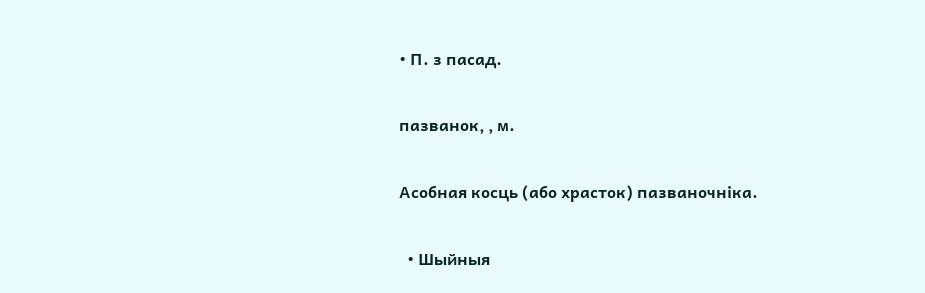• П. з пасад.

пазванок, , м.

Асобная косць (або храсток) пазваночніка.

  • Шыйныя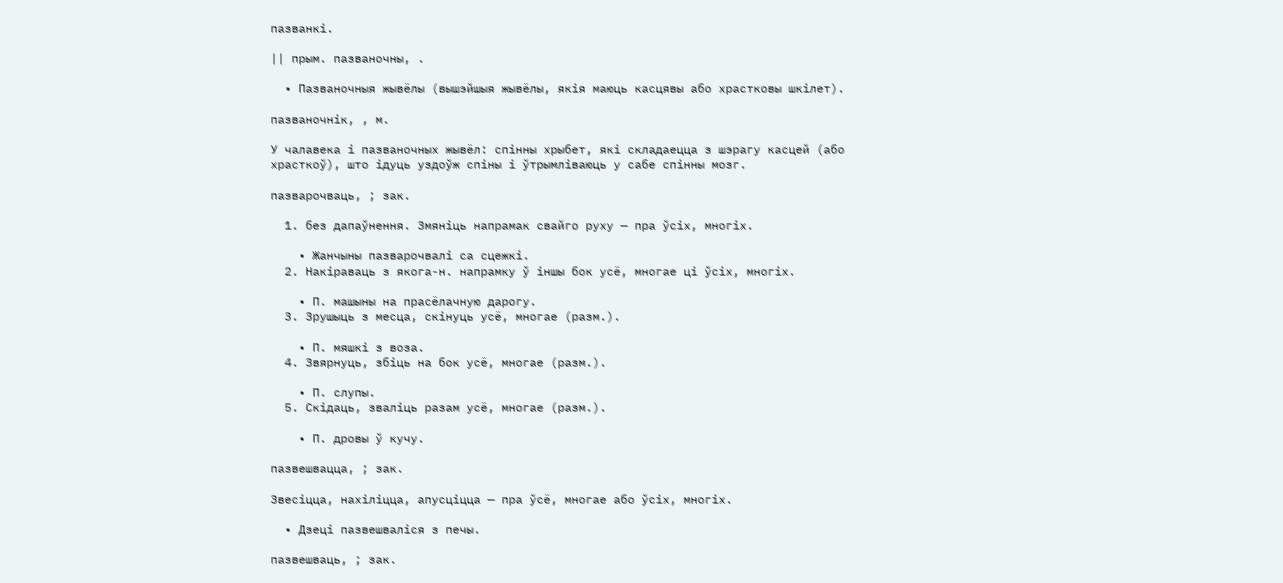пазванкі.

|| прым. пазваночны, .

  • Пазваночныя жывёлы (вышэйшыя жывёлы, якія маюць касцявы або храстковы шкілет).

пазваночнік, , м.

У чалавека і пазваночных жывёл: спінны хрыбет, які складаецца з шэрагу касцей (або храсткоў), што ідуць уздоўж спіны і ўтрымліваюць у сабе спінны мозг.

пазварочваць, ; зак.

  1. без дапаўнення. Змяніць напрамак свайго руху — пра ўсіх, многіх.

    • Жанчыны пазварочвалі са сцежкі.
  2. Накіраваць з якога-н. напрамку ў іншы бок усё, многае ці ўсіх, многіх.

    • П. машыны на прасёлачную дарогу.
  3. Зрушыць з месца, скінуць усё, многае (разм.).

    • П. мяшкі з воза.
  4. Звярнуць, збіць на бок усё, многае (разм.).

    • П. слупы.
  5. Скідаць, зваліць разам усё, многае (разм.).

    • П. дровы ў кучу.

пазвешвацца, ; зак.

Звесіцца, нахіліцца, апусціцца — пра ўсё, многае або ўсіх, многіх.

  • Дзеці пазвешваліся з печы.

пазвешваць, ; зак.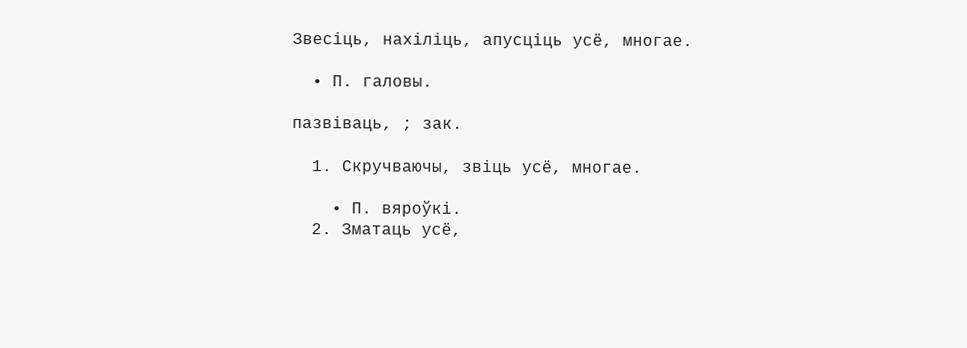Звесіць, нахіліць, апусціць усё, многае.

  • П. галовы.

пазвіваць, ; зак.

  1. Скручваючы, звіць усё, многае.

    • П. вяроўкі.
  2. Зматаць усё,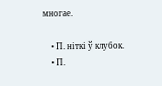многае.

    • П. ніткі ў клубок.
    • П.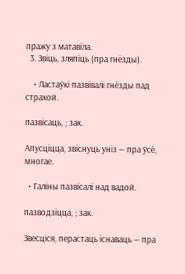пражу з матавіла.
  3. Звіць, зляпіць (пра гнёзды).

    • Ластаўкі пазвівалі гнёзды пад страхой.

пазвісаць, ; зак.

Апусціцца, звіснуць уніз — пра ўсё, многае.

  • Галіны пазвісалі над вадой.

пазводзіцца, ; зак.

Звесціся, перастаць існаваць — пра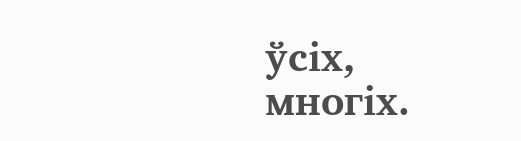ўсіх, многіх.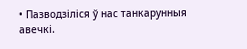• Пазводзіліся ў нас танкарунныя авечкі.